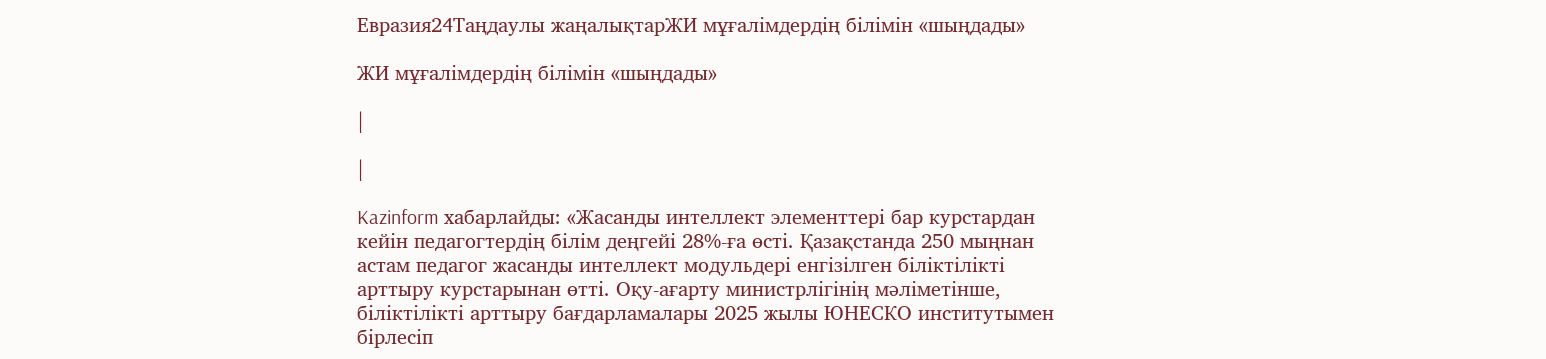Евразия24Таңдаулы жаңалықтарЖИ мұғалімдердің білімін «шыңдады»

ЖИ мұғалімдердің білімін «шыңдады»

|

|

Kazinform хабарлайды: «Жасанды интеллект элементтері бар курстардан кейін педагогтердің білім деңгейі 28%-ға өсті. Қазақстанда 250 мыңнан астам педагог жасанды интеллект модульдері енгізілген біліктілікті арттыру курстарынан өтті. Оқу-ағарту министрлігінің мәліметінше, біліктілікті арттыру бағдарламалары 2025 жылы ЮНЕСКО институтымен бірлесіп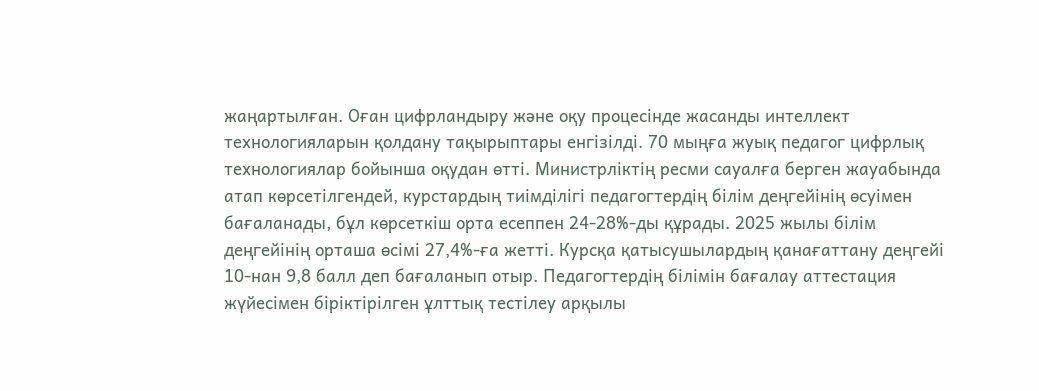жаңартылған. Оған цифрландыру және оқу процесінде жасанды интеллект технологияларын қолдану тақырыптары енгізілді. 70 мыңға жуық педагог цифрлық технологиялар бойынша оқудан өтті. Министрліктің ресми сауалға берген жауабында атап көрсетілгендей, курстардың тиімділігі педагогтердің білім деңгейінің өсуімен бағаланады, бұл көрсеткіш орта есеппен 24-28%-ды құрады. 2025 жылы білім деңгейінің орташа өсімі 27,4%-ға жетті. Курсқа қатысушылардың қанағаттану деңгейі 10-нан 9,8 балл деп бағаланып отыр. Педагогтердің білімін бағалау аттестация жүйесімен біріктірілген ұлттық тестілеу арқылы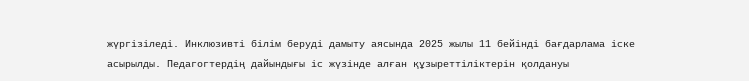жүргізіледі. Инклюзивті білім беруді дамыту аясында 2025 жылы 11 бейінді бағдарлама іске асырылды. Педагогтердің дайындығы іс жүзінде алған құзыреттіліктерін қолдануы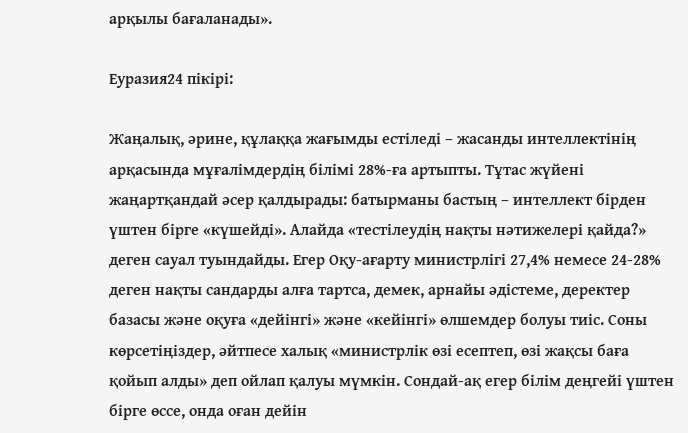арқылы бағаланады».

Еуразия24 пікірі:

Жаңалық, әрине, құлаққа жағымды естіледі – жасанды интеллектінің арқасында мұғалімдердің білімі 28%-ға артыпты. Тұтас жүйені жаңартқандай әсер қалдырады: батырманы бастың – интеллект бірден үштен бірге «күшейді». Алайда «тестілеудің нақты нәтижелері қайда?» деген сауал туындайды. Егер Оқу-ағарту министрлігі 27,4% немесе 24-28% деген нақты сандарды алға тартса, демек, арнайы әдістеме, деректер базасы және оқуға «дейінгі» және «кейінгі» өлшемдер болуы тиіс. Соны көрсетіңіздер, әйтпесе халық «министрлік өзі есептеп, өзі жақсы баға қойып алды» деп ойлап қалуы мүмкін. Сондай-ақ егер білім деңгейі үштен бірге өссе, онда оған дейін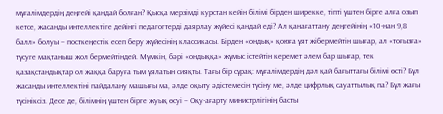мұғалімдердің деңгейі қандай болған? Қысқа мерзімді курстан кейін білімі бірден ширекке, тіпті үштен бірге алға озып кетсе, жасанды интеллектіге дейінгі педагогтерді даярлау жүйесі қандай еді? Ал қанағаттану деңгейінің «10-нан 9,8 балл» болуы – посткеңестік есеп беру жүйесінің классикасы. Бірден «ондық» қоюға ұят жібермейтін шығар, ал «тоғызға» түсуге мақтаныш жол бермейтіндей. Мүмкін, бәрі «ондыққа» жұмыс істейтін керемет әлем бар шығар, тек қазақстандықтар ол жаққа баруға тым ұялатын сияқты. Тағы бір сұрақ: мұғалімдердің дәл қай бағыттағы білімі өсті? Бұл жасанды интеллектіні пайдалану машығы ма, әлде оқыту әдістемесін түсіну ме, әлде цифрлық сауаттылық па? Бұл жағы түсініксіз. Десе де, білімнің үштен бірге жуық өсуі – Оқу-ағарту министрлігінің басты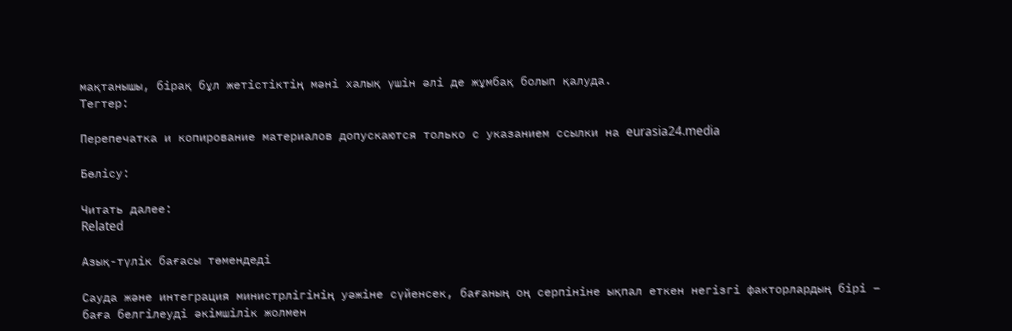мақтанышы, бірақ бұл жетістіктің мәні халық үшін әлі де жұмбақ болып қалуда.
Тегтер:

Перепечатка и копирование материалов допускаются только с указанием ссылки на eurasia24.media

Бөлісу:

Читать далее:
Related

Азық-түлік бағасы төмендеді

Сауда және интеграция министрлігінің уәжіне сүйенсек, бағаның оң серпініне ықпал еткен негізгі факторлардың бірі – баға белгілеуді әкімшілік жолмен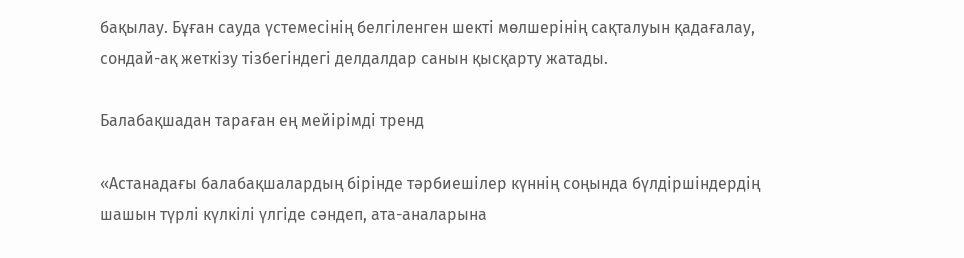бақылау. Бұған сауда үстемесінің белгіленген шекті мөлшерінің сақталуын қадағалау, сондай-ақ жеткізу тізбегіндегі делдалдар санын қысқарту жатады.

Балабақшадан тараған ең мейірімді тренд

«Астанадағы балабақшалардың бірінде тәрбиешілер күннің соңында бүлдіршіндердің шашын түрлі күлкілі үлгіде сәндеп, ата-аналарына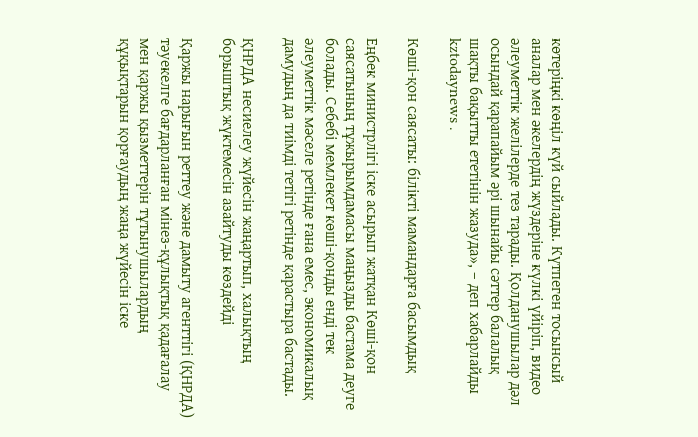көтеріңкі көңіл күй сыйлады. Күтпеген тосынсый аналар мен әкелердің жүздеріне күлкі үйіріп, видео әлеуметтік желілерде тез тарады. Қолданушылар дәл осындай қарапайым әрі шынайы сәттер балалық шақты бақытты ететінін жазуда», – деп хабарлайды kztodaynews .

Көші-қон саясаты: білікті мамандарға басымдық

Еңбек министрлігі іске асырып жатқан Көші-қон саясатының тұжырымдамасы маңызды бастама деуге болады. Себебі мемлекет көші-қонды енді тек әлеуметтік мәселе ретінде ғана емес, экономикалық дамудың да тиімді тетігі ретінде қарастыра бастады.

ҚНРДА несиелеу жүйесін жаңартып, халықтың борыштық жүктемесін азайтуды көздейді

Қаржы нарығын реттеу және дамыту агенттігі (ҚНРДА) тәуекелге бағдарланған мінез-құлықтық қадағалау мен қаржы қызметтерін тұтынушылардың құқықтарын қорғаудың жаңа жүйесін іске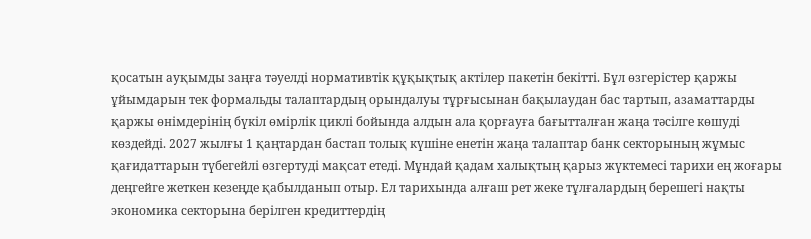қосатын ауқымды заңға тәуелді нормативтік құқықтық актілер пакетін бекітті. Бұл өзгерістер қаржы ұйымдарын тек формальды талаптардың орындалуы тұрғысынан бақылаудан бас тартып, азаматтарды қаржы өнімдерінің бүкіл өмірлік циклі бойында алдын ала қорғауға бағытталған жаңа тәсілге көшуді көздейді. 2027 жылғы 1 қаңтардан бастап толық күшіне енетін жаңа талаптар банк секторының жұмыс қағидаттарын түбегейлі өзгертуді мақсат етеді. Мұндай қадам халықтың қарыз жүктемесі тарихи ең жоғары деңгейге жеткен кезеңде қабылданып отыр. Ел тарихында алғаш рет жеке тұлғалардың берешегі нақты экономика секторына берілген кредиттердің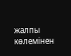жалпы көлемінен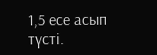1,5 есе асып түсті.